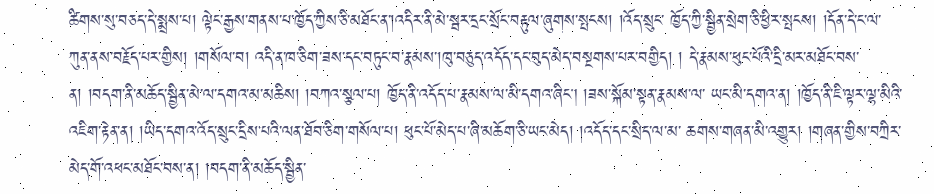ཚིགས་སུ་བཅད་དེ་སྨྲས་པ། ལྟེང་རྒྱས་གནས་པ་ཁྱོད་ཀྱིས་ཅི་མཐོང་ན་།འདིར་ནི་མེ་སྦར་དྲང་སྲོང་བརྟུལ་ཞུགས་སྤངས། །འོད་སྲུང་ ཁྱོད་ཀྱི་སྦྱིན་སྲེག་ཅི་ཕྱིར་སྤངས། །དོན་དེ་ང་ལ་ཀུན་ནས་བརྗོད་པར་གྱིས། །གསོལ་བ། འདི་ན་ཁ་ཅིག་ཟས་དང་བཏུང་བ་རྣམས་།ཁུ་བཅུད་འདོད་དང་བུད་མེད་བསྔགས་པར་བགྱིད། ། དེ་རྣམས་ཕུང་པོའི་དྲི་མར་མཐོང་བས་ན། །བདག་ནི་མཆོད་སྦྱིན་མེ་ལ་དགའ་མ་མཆིས། །བཀའ་སྩལ་པ། ཁྱོད་ནི་འདོད་པ་རྣམས་ལ་མི་དགའ་ཞིང། །ཟས་སྐོམ་སྟན་རྣམས་ལ་ ཡང་མི་དགའ་ན། །ཁྱོད་ནི་ཇི་ལྟར་ལྷ་མིའི་འཇིག་རྟེན་ན། །ཡིད་དགའ་འོད་སྲུང་དྲིས་པའི་ལན་ཐོབ་ཅིག་གསོལ་པ། ཕུང་པོ་མེད་པ་ཞི་མཆོག་ཅི་ཡང་མེད། །འདོད་དང་སྲིད་ལ་མ་ ཆགས་གཞན་མི་འགྱུར། །གཞན་གྱིས་བཀྲིར་མེད་གོ་འཕང་མཐོང་བས་ན། །བདག་ནི་མཆོད་སྦྱིན་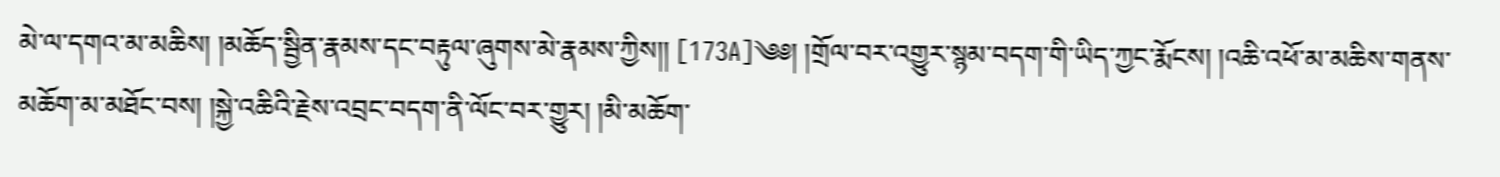མེ་ལ་དགའ་མ་མཆིས། །མཆོད་སྦྱིན་རྣམས་དང་བརྟུལ་ཞུགས་མེ་རྣམས་ཀྱིས།། [173A]༄༅། །གྲོལ་བར་འགྱུར་སྙམ་བདག་གི་ཡིད་ཀྱང་རྨོངས། །འཆི་འཕོ་མ་མཆིས་གནས་མཆོག་མ་མཐོང་བས། །སྐྱེ་འཆིའི་རྗེས་འབྲང་བདག་ནི་ལོང་བར་གྱུར། །མི་མཆོག་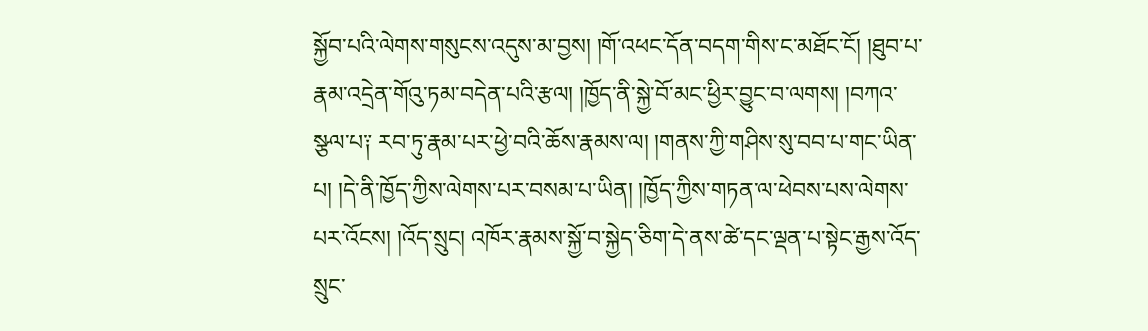སྐྱོབ་པའི་ལེགས་གསུངས་འདུས་མ་བྱས། །གོ་འཕང་དོན་བདག་གིས་ང་མཐོང་ངོ། །ཐུབ་པ་རྣམ་འདྲེན་གོའུ་ཏམ་བདེན་པའི་རྩལ། །ཁྱོད་ནི་སྐྱེ་བོ་མང་ཕྱིར་བྱུང་བ་ལགས། །བཀའ་ སྩལ་པ༑ རབ་ཏུ་རྣམ་པར་ཕྱེ་བའི་ཆོས་རྣམས་ལ། །གནས་ཀྱི་གཤིས་སུ་བབ་པ་གང་ཡིན་པ། །དེ་ནི་ཁྱོད་ཀྱིས་ལེགས་པར་བསམ་པ་ཡིན། །ཁྱོད་ཀྱིས་གཏན་ལ་ཕེབས་པས་ལེགས་ པར་འོངས། །འོད་སྲུང། འཁོར་རྣམས་སྐྱོ་བ་སྐྱེད་ཅིག་དེ་ནས་ཚེ་དང་ལྡན་པ་སྟེང་རྒྱས་འོད་སྲུང་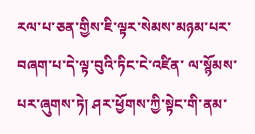རལ་པ་ཅན་གྱིས་ཇི་ལྟར་སེམས་མཉམ་པར་བཞག་པ་དེ་ལྟ་བུའི་ཏིང་ངེ་འཛིན་ ལ་སྙོམས་པར་ཞུགས་ཏེ། ཤར་ཕྱོགས་ཀྱི་སྟེང་གི་ནམ་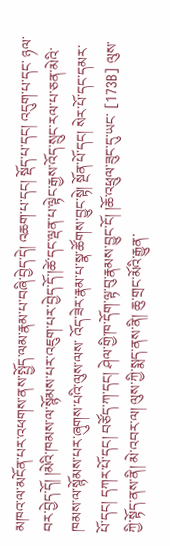མཁའ་ལ་མངོན་པར་འཕགས་ནས་སྤྱོད་ལམ་རྣམ་པ་བཞི་བྱེད་དེ། འཆག་པ་དང། སྡོད་པ་དང། འདུག་པ་དང་ ཉལ་བར་བྱེད་དོ། །མེའི་ཁམས་ལ་སྙོམས་པར་འཇུག་པར་བྱེད་དོ་།ཚེ་དང་ལྡན་པ་ལྟེང་རྒྱས་འོད་སྲུང་རལ་པ་ཅན་མེའི་ཁམས་ལ་སྙོམས་པར་ཞུགས་པའི་ལུས་ལས་ འོད་ཟེར་རྣམ་པ་སྣ་ཚོགས་བྱུང་སྟེ། སྔོན་པོ་དང། སེར་པོ་དང་དམར་པོ་དང། དཀར་པོ་དང། བཙོད་ཀ་དང། ཤེལ་གྱི་ཁ་དོག་ལྟ་བུ་རྣམས་བྱུང་ངོ། །ཆོ་འཕྲུལ་ཟུང་དུ་ཡང་ [173B] ལུས་ཀྱི་སྟོད་ནས་ནི། མེ་འབར་ལ། ལུས་ཀྱི་སྨད་ནས་ནི། ཆུ་གྲང་མོའི་རྒྱུན་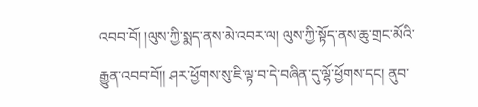འབབ་བོ། །ལུས་ཀྱི་སྨད་ནས་མེ་འབར་ལ། ལུས་ཀྱི་སྟོད་ནས་ཆུ་གྲང་མོའི་རྒྱུན་འབབ་བོ།། ཤར་ཕྱོགས་སུ་ཇི་ལྟ་བ་དེ་བཞིན་དུ་ལྷོ་ཕྱོགས་དང། ནུབ་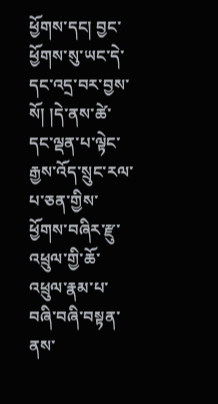ཕྱོགས་དང། བྱང་ཕྱོགས་སུ་ཡང་དེ་དང་འདྲ་བར་བྱས་སོ། །དེ་ནས་ཚེ་དང་ལྡན་པ་ལྟེང་རྒྱས་འོད་སྲུང་རལ་པ་ཅན་གྱིས་ ཕྱོགས་བཞིར་རྫུ་འཕྲུལ་གྱི་ཆོ་འཕྲུལ་རྣམ་པ་བཞི་བཞི་བསྟན་ནས་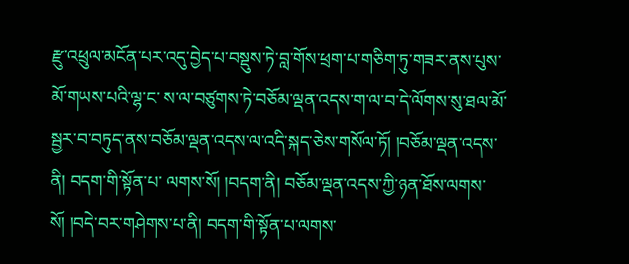རྫུ་འཕྲུལ་མངོན་པར་འདུ་བྱེད་པ་བསྡུས་ཏེ་བླ་གོས་ཕྲག་པ་གཅིག་ཏུ་གཟར་ནས་པུས་མོ་གཡས་པའི་ལྷ་ང་ ས་ལ་བཙུགས་ཏེ་བཅོམ་ལྡན་འདས་ག་ལ་བ་དེ་ལོགས་སུ་ཐལ་མོ་སྦྱར་བ་བཏུད་ནས་བཅོམ་ལྡན་འདས་ལ་འདི་སྐད་ཅེས་གསོལ་ཏོ། །བཅོམ་ལྡན་འདས་ནི། བདག་གི་སྟོན་པ་ ལགས་སོ། །བདག་ནི། བཅོམ་ལྡན་འདས་ཀྱི་ཉན་ཐོས་ལགས་སོ། །བདེ་བར་གཤེགས་པ་ནི། བདག་གི་སྟོན་པ་ལགས་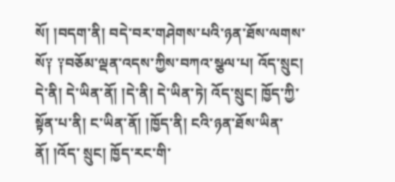སོ། །བདག་ནི། བདེ་བར་གཤེགས་པའི་ཉན་ཐོས་ལགས་ སོ༑ ༑བཅོམ་ལྡན་འདས་ཀྱིས་བཀའ་སྩལ་པ། འོད་སྲུང། དེ་ནི། དེ་ཡིན་ནོ། །དེ་ནི། དེ་ཡིན་ཏེ། འོད་སྲུང། ཁྱོད་ཀྱི་སྟོན་པ་ནི། ང་ཡིན་ནོ། །ཁྱོད་ནི། ངའི་ཉན་ཐོས་ཡིན་ནོ། །འོད་ སྲུང། ཁྱོད་རང་གི་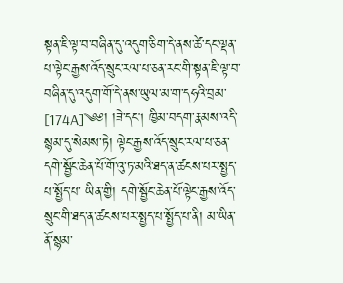སྟན་ཇི་ལྟ་བ་བཞིན་དུ་འདུག་ཅིག་དེ་ནས་ཚེ་དང་ལྡན་པ་ལྟེང་རྒྱས་འོད་སྲུང་རལ་པ་ཅན་རང་གི་སྟན་ཇི་ལྟ་བ་བཞིན་དུ་འདུག་གོ་དེ་ནས་ཡུལ་མ་ག་དཧའི་བྲམ་ [174A]༄༅། །ཟེ་དང། ཁྱིམ་བདག་རྣམས་འདི་སྙམ་དུ་སེམས་ཏེ། ལྟེང་རྒྱས་འོད་སྲུང་རལ་པ་ཅན་དགེ་སྦྱོང་ཆེན་པོ་གོ་འུ་ཏ་མའི་ཐད་ན་ཚངས་པར་སྤྱད་པ་སྤྱོད་པ་ ཡིན་གྱི། དགེ་སྦྱོང་ཆེན་པོ་ལྟེང་རྒྱས་འོད་སྲུང་གི་ཐད་ན་ཚངས་པར་སྤྱད་པ་སྤྱོད་པ་ནི། མ་ཡིན་ནོ་སྙམ་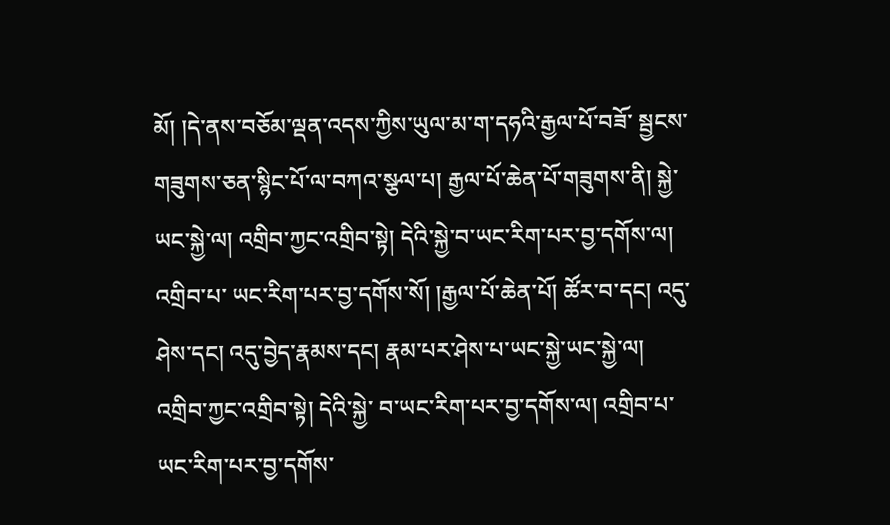མོ། །དེ་ནས་བཅོམ་ལྡན་འདས་ཀྱིས་ཡུལ་མ་ག་དཧའི་རྒྱལ་པོ་བཟོ་ སྦྱངས་གཟུགས་ཅན་སྙིང་པོ་ལ་བཀའ་སྩལ་པ། རྒྱལ་པོ་ཆེན་པོ་གཟུགས་ནི། སྐྱེ་ཡང་སྐྱེ་ལ། འགྲིབ་ཀྱང་འགྲིབ་སྟེ། དེའི་སྐྱེ་བ་ཡང་རིག་པར་བྱ་དགོས་ལ། འགྲིབ་པ་ ཡང་རིག་པར་བྱ་དགོས་སོ། །རྒྱལ་པོ་ཆེན་པོ། ཚོར་བ་དང། འདུ་ཤེས་དང། འདུ་བྱེད་རྣམས་དང། རྣམ་པར་ཤེས་པ་ཡང་སྐྱེ་ཡང་སྐྱེ་ལ། འགྲིབ་ཀྱང་འགྲིབ་སྟེ། དེའི་སྐྱེ་ བ་ཡང་རིག་པར་བྱ་དགོས་ལ། འགྲིབ་པ་ཡང་རིག་པར་བྱ་དགོས་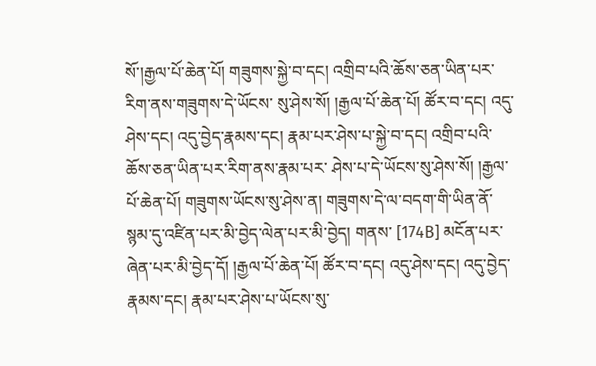སོ་།རྒྱལ་པོ་ཆེན་པོ། གཟུགས་སྐྱེ་བ་དང། འགྲིབ་པའི་ཆོས་ཅན་ཡིན་པར་རིག་ནས་གཟུགས་དེ་ཡོངས་ སུ་ཤེས་སོ། །རྒྱལ་པོ་ཆེན་པོ། ཚོར་བ་དང། འདུ་ཤེས་དང། འདུ་བྱེད་རྣམས་དང། རྣམ་པར་ཤེས་པ་སྐྱེ་བ་དང། འགྲིབ་པའི་ཆོས་ཅན་ཡིན་པར་རིག་ནས་རྣམ་པར་ ཤེས་པ་དེ་ཡོངས་སུ་ཤེས་སོ། །རྒྱལ་པོ་ཆེན་པོ། གཟུགས་ཡོངས་སུ་ཤེས་ན། གཟུགས་དེ་ལ་བདག་གི་ཡིན་ནོ་སྙམ་དུ་འཛིན་པར་མི་བྱེད་ལེན་པར་མི་བྱེད། གནས་ [174B] མངོན་པར་ཞེན་པར་མི་བྱེད་དོ། །རྒྱལ་པོ་ཆེན་པོ། ཚོར་བ་དང། འདུ་ཤེས་དང། འདུ་བྱེད་རྣམས་དང། རྣམ་པར་ཤེས་པ་ཡོངས་སུ་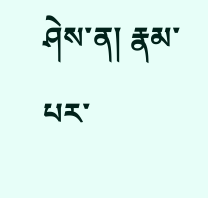ཤེས་ན། རྣམ་པར་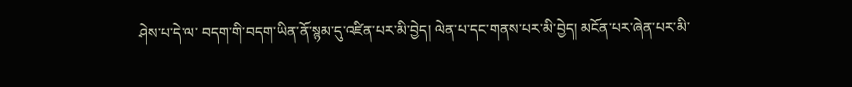ཤེས་པ་དེ་ལ་ བདག་གི་བདག་ཡིན་ནོ་སྙམ་དུ་འཛིན་པར་མི་བྱེད། ལེན་པ་དང་གནས་པར་མི་བྱེད། མངོན་པར་ཞེན་པར་མི་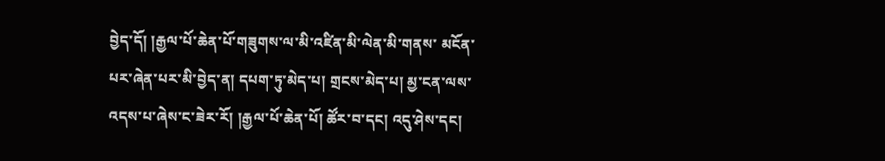བྱེད་དོ། །རྒྱལ་པོ་ཆེན་པོ་གཟུགས་ལ་མི་འཛིན་མི་ལེན་མི་གནས་ མངོན་པར་ཞེན་པར་མི་བྱེད་ན། དཔག་ཏུ་མེད་པ། གྲངས་མེད་པ། མྱ་ངན་ལས་འདས་པ་ཞེས་ང་ཟེར་རོ། །རྒྱལ་པོ་ཆེན་པོ། ཚོར་བ་དང། འདུ་ཤེས་དང།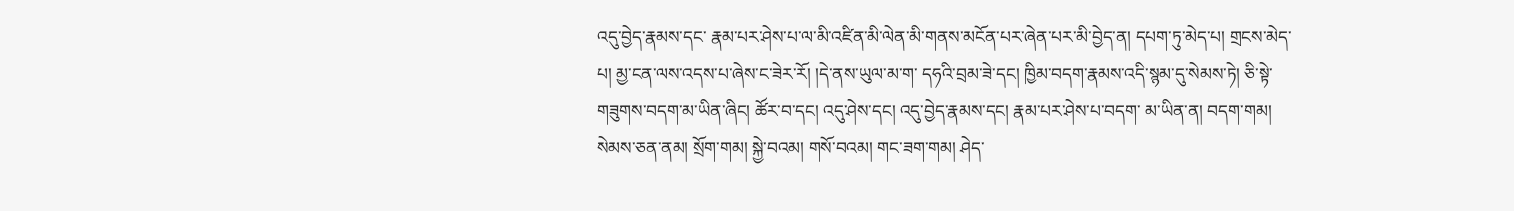འདུ་བྱེད་རྣམས་དང་ རྣམ་པར་ཤེས་པ་ལ་མི་འཛིན་མི་ལེན་མི་གནས་མངོན་པར་ཞེན་པར་མི་བྱེད་ན། དཔག་ཏུ་མེད་པ། གྲངས་མེད་པ། མྱ་ངན་ལས་འདས་པ་ཞེས་ང་ཟེར་རོ། །དེ་ནས་ཡུལ་མ་ག་ དཧའི་བྲམ་ཟེ་དང། ཁྱིམ་བདག་རྣམས་འདི་སྙམ་དུ་སེམས་ཏེ། ཅི་སྟེ་གཟུགས་བདག་མ་ཡིན་ཞིང། ཚོར་བ་དང། འདུ་ཤེས་དང། འདུ་བྱེད་རྣམས་དང། རྣམ་པར་ཤེས་པ་བདག་ མ་ཡིན་ན། བདག་གམ། སེམས་ཅན་ནམ། སྲོག་གམ། སྐྱེ་བའམ། གསོ་བའམ། གང་ཟག་གམ། ཤེད་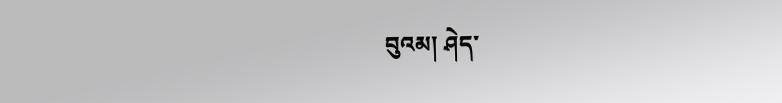བུའམ། ཤེད་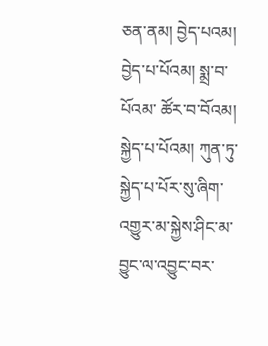ཅན་ནམ། བྱེད་པའམ། བྱེད་པ་པོའམ། སྨྲ་བ་པོའམ་ ཚོར་བ་བོའམ། སྐྱེད་པ་པོའམ། ཀུན་ཏུ་སྐྱེད་པ་པོར་སུ་ཞིག་འགྱུར་མ་སྐྱེས་ཤིང་མ་བྱུང་ལ་འབྱུང་བར་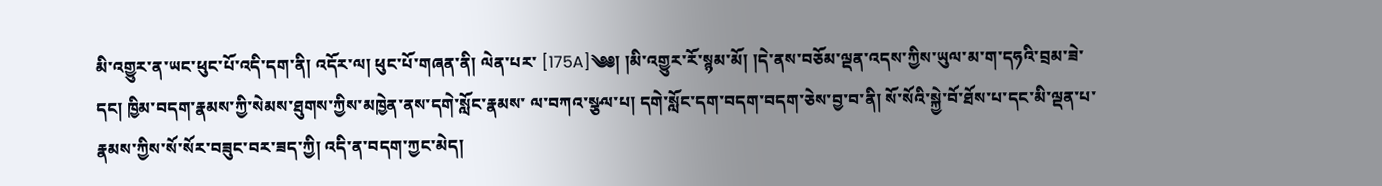མི་འགྱུར་ན་ཡང་ཕུང་པོ་འདི་དག་ནི། འདོར་ལ། ཕུང་པོ་གཞན་ནི། ལེན་པར་ [175A]༄༅། །མི་འགྱུར་རོ་སྙམ་མོ། །དེ་ནས་བཅོམ་ལྡན་འདས་ཀྱིས་ཡུལ་མ་ག་དཧའི་བྲམ་ཟེ་དང། ཁྱིམ་བདག་རྣམས་ཀྱི་སེམས་ཐུགས་ཀྱིས་མཁྱེན་ནས་དགེ་སློང་རྣམས་ ལ་བཀའ་སྩལ་པ། དགེ་སློང་དག་བདག་བདག་ཅེས་བྱ་བ་ནི། སོ་སོའི་སྐྱེ་བོ་ཐོས་པ་དང་མི་ལྡན་པ་རྣམས་ཀྱིས་སོ་སོར་བཟུང་བར་ཟད་ཀྱི། འདི་ན་བདག་ཀྱང་མེད།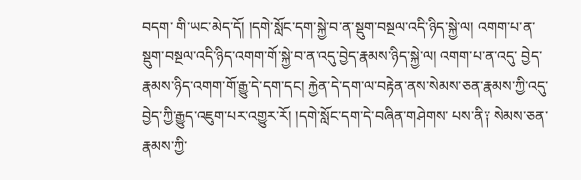བདག་ གི་ཡང་མེད་དོ། །དགེ་སློང་དག་སྐྱེ་བ་ན་སྡུག་བསྔལ་འདི་ཉིད་སྐྱེ་ལ། འགག་པ་ན་སྡུག་བསྔལ་འདི་ཉིད་འགག་གོ་སྐྱེ་བ་ན་འདུ་བྱེད་རྣམས་ཉིད་སྐྱེ་ལ། འགག་པ་ན་འདུ་ བྱེད་རྣམས་ཉིད་འགག་གོ་རྒྱུ་དེ་དག་དང། རྐྱེན་དེ་དག་ལ་བརྟེན་ནས་སེམས་ཅན་རྣམས་ཀྱི་འདུ་བྱེད་ཀྱི་རྒྱུད་འཇུག་པར་འགྱུར་རོ། །དགེ་སློང་དག་དེ་བཞིན་གཤེགས་ པས་ནི༑ སེམས་ཅན་རྣམས་ཀྱི་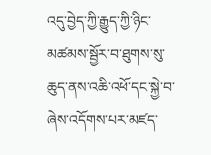འདུ་བྱེད་ཀྱི་རྒྱུད་ཀྱི་ཉིང་མཚམས་སྦྱོར་བ་ཐུགས་སུ་ཆུད་ནས་འཆི་འཕོ་དང་སྐྱེ་བ་ཞེས་འདོགས་པར་མཛད་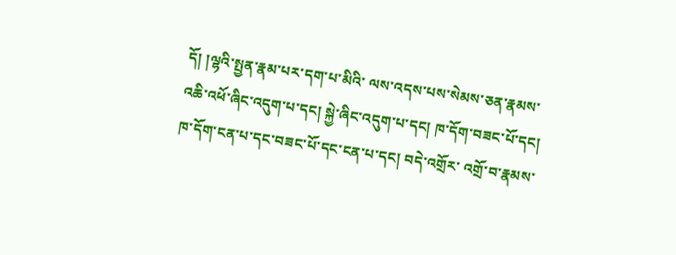དོ། །ལྷའི་སྤྱན་རྣམ་པར་དག་པ་མིའི་ ལས་འདས་པས་སེམས་ཅན་རྣམས་འཆི་འཕོ་ཞིང་འདུག་པ་དང། སྐྱེ་ཞིང་འདུག་པ་དང། ཁ་དོག་བཟང་པོ་དང། ཁ་དོག་ངན་པ་དང་བཟང་པོ་དང་ངན་པ་དང། བདེ་འགྲོར་ འགྲོ་བ་རྣམས་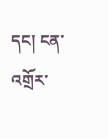དང། ངན་འགྲོར་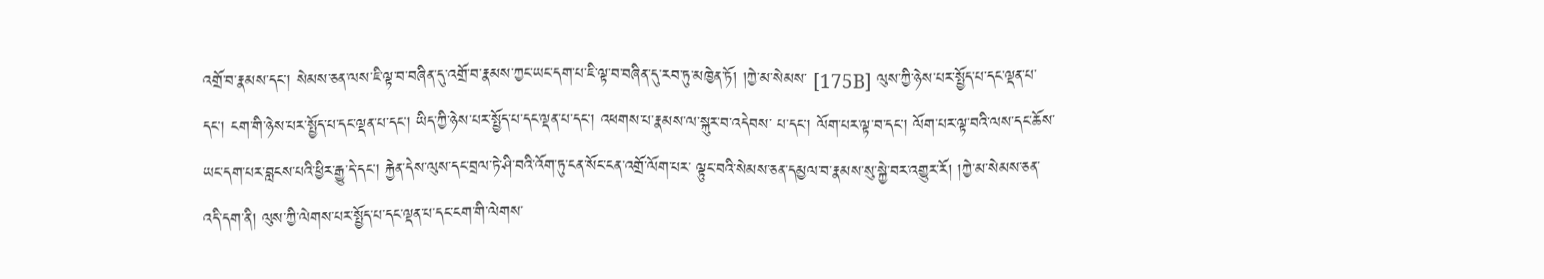འགྲོ་བ་རྣམས་དང། སེམས་ཅན་ལས་ཇི་ལྟ་བ་བཞིན་དུ་འགྲོ་བ་རྣམས་ཀྱང་ཡང་དག་པ་ཇི་ལྟ་བ་བཞིན་དུ་རབ་ཏུ་མཁྱེན་ཏོ། །ཀྱེ་མ་སེམས་ [175B] ལུས་ཀྱི་ཉེས་པར་སྤྱོད་པ་དང་ལྡན་པ་དང། ངག་གི་ཉེས་པར་སྤྱོད་པ་དང་ལྡན་པ་དང། ཡིད་ཀྱི་ཉེས་པར་སྤྱོད་པ་དང་ལྡན་པ་དང། འཕགས་པ་རྣམས་ལ་སྐུར་བ་འདེབས་ པ་དང། ལོག་པར་ལྟ་བ་དང། ལོག་པར་ལྟ་བའི་ལས་དང་ཆོས་ཡང་དག་པར་བླངས་པའི་ཕྱིར་རྒྱུ་དེ་དང། རྐྱེན་དེས་ལུས་དང་བྲལ་ཏེ་ཤི་བའི་འོག་ཏུ་ངན་སོང་ངན་འགྲོ་ལོག་པར་ ལྟུང་བའི་སེམས་ཅན་དམྱལ་བ་རྣམས་སུ་སྐྱེ་བར་འགྱུར་རོ། །ཀྱེ་མ་སེམས་ཅན་འདི་དག་ནི། ལུས་ཀྱི་ལེགས་པར་སྤྱོད་པ་དང་ལྡན་པ་དང་ངག་གི་ལེགས་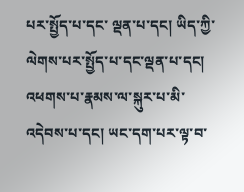པར་སྤྱོད་པ་དང་ ལྡན་པ་དང། ཡིད་ཀྱི་ལེགས་པར་སྤྱོད་པ་དང་ལྡན་པ་དང། འཕགས་པ་རྣམས་ལ་སྐུར་པ་མི་འདེབས་པ་དང། ཡང་དག་པར་ལྟ་བ་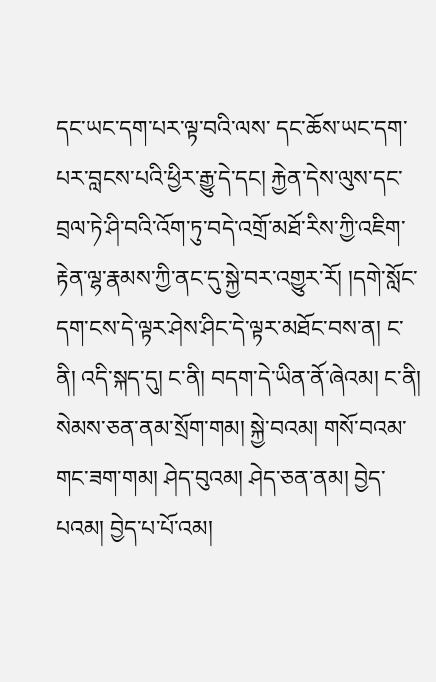དང་ཡང་དག་པར་ལྟ་བའི་ལས་ དང་ཆོས་ཡང་དག་པར་བླངས་པའི་ཕྱིར་རྒྱུ་དེ་དང། རྐྱེན་དེས་ལུས་དང་བྲལ་ཏེ་ཤི་བའི་འོག་ཏུ་བདེ་འགྲོ་མཐོ་རིས་ཀྱི་འཇིག་རྟེན་ལྷ་རྣམས་ཀྱི་ནང་དུ་སྐྱེ་བར་འགྱུར་རོ། །དགེ་སློང་ དག་ངས་དེ་ལྟར་ཤེས་ཤིང་དེ་ལྟར་མཐོང་བས་ན། ང་ནི། འདི་སྐད་དུ། ང་ནི། བདག་དེ་ཡིན་ནོ་ཞེའམ། ང་ནི། སེམས་ཅན་ནམ་སྲོག་གམ། སྐྱེ་བའམ། གསོ་བའམ་ གང་ཟག་གམ། ཤེད་བུའམ། ཤེད་ཅན་ནམ། བྱེད་པའམ། བྱེད་པ་པོ་འམ།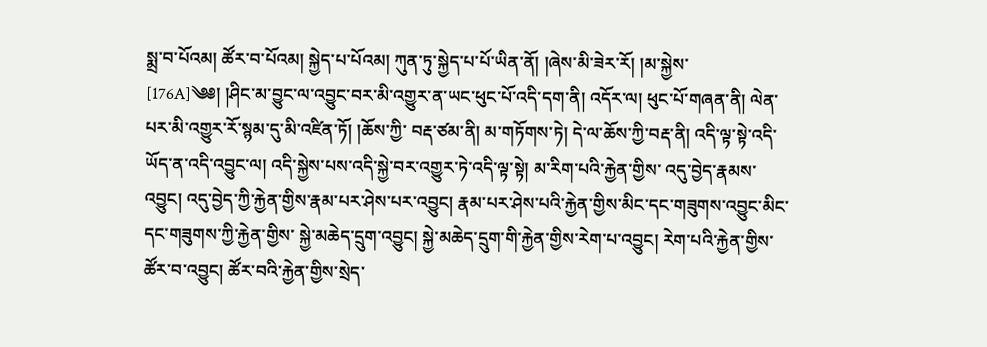སྨྲ་བ་པོའམ། ཚོར་བ་པོའམ། སྐྱེད་པ་པོའམ། ཀུན་ཏུ་སྐྱེད་པ་པོ་ཡིན་ནོ། །ཞེས་མི་ཟེར་རོ། །མ་སྐྱེས་ [176A]༄༅། །ཤིང་མ་བྱུང་ལ་འབྱུང་བར་མི་འགྱུར་ན་ཡང་ཕུང་པོ་འདི་དག་ནི། འདོར་ལ། ཕུང་པོ་གཞན་ནི། ལེན་པར་མི་འགྱུར་རོ་སྙམ་དུ་མི་འཛིན་ཏོ། །ཆོས་ཀྱི་ བརྡ་ཙམ་ནི། མ་གཏོགས་ཏེ། དེ་ལ་ཆོས་ཀྱི་བརྡ་ནི། འདི་ལྟ་སྟེ་འདི་ཡོད་ན་འདི་འབྱུང་ལ། འདི་སྐྱེས་པས་འདི་སྐྱེ་བར་འགྱུར་ཏེ་འདི་ལྟ་སྟེ། མ་རིག་པའི་རྐྱེན་གྱིས་ འདུ་བྱེད་རྣམས་འབྱུང། འདུ་བྱེད་ཀྱི་རྐྱེན་གྱིས་རྣམ་པར་ཤེས་པར་འབྱུང། རྣམ་པར་ཤེས་པའི་རྐྱེན་གྱིས་མིང་དང་གཟུགས་འབྱུང་མིང་དང་གཟུགས་ཀྱི་རྐྱེན་གྱིས་ སྐྱེ་མཆེད་དྲུག་འབྱུང། སྐྱེ་མཆེད་དྲུག་གི་རྐྱེན་གྱིས་རེག་པ་འབྱུང། རེག་པའི་རྐྱེན་གྱིས་ཚོར་བ་འབྱུང། ཚོར་བའི་རྐྱེན་གྱིས་སྲེད་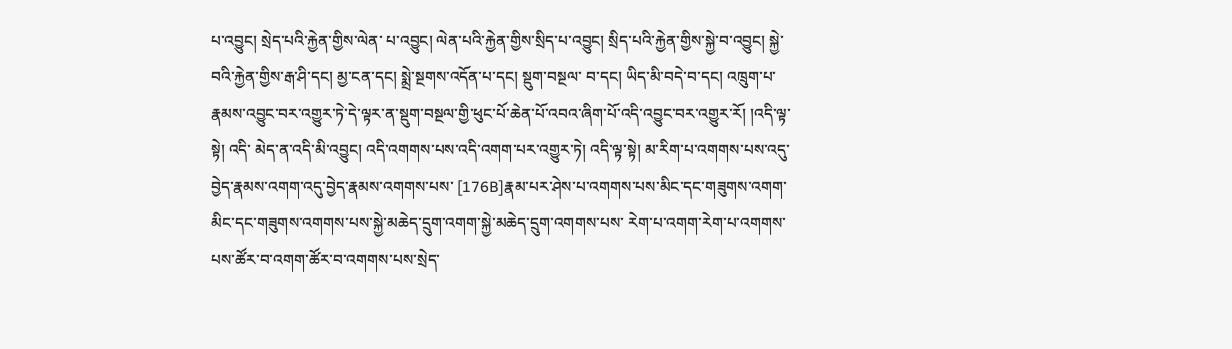པ་འབྱུང། སྲེད་པའི་རྐྱེན་གྱིས་ལེན་ པ་འབྱུང། ལེན་པའི་རྐྱེན་གྱིས་སྲིད་པ་འབྱུང། སྲིད་པའི་རྐྱེན་གྱིས་སྐྱེ་བ་འབྱུང། སྐྱེ་བའི་རྐྱེན་གྱིས་རྒ་ཤི་དང། མྱ་ངན་དང། སྨྲེ་སྔགས་འདོན་པ་དང། སྡུག་བསྔལ་ བ་དང། ཡིད་མི་བདེ་བ་དང། འཁྲུག་པ་རྣམས་འབྱུང་བར་འགྱུར་ཏེ་དེ་ལྟར་ན་སྡུག་བསྔལ་གྱི་ཕུང་པོ་ཆེན་པོ་འབའ་ཞིག་པོ་འདི་འབྱུང་བར་འགྱུར་རོ། །འདི་ལྟ་སྟེ། འདི་ མེད་ན་འདི་མི་འབྱུང། འདི་འགགས་པས་འདི་འགག་པར་འགྱུར་ཏེ། འདི་ལྟ་སྟེ། མ་རིག་པ་འགགས་པས་འདུ་བྱེད་རྣམས་འགག་འདུ་བྱེད་རྣམས་འགགས་པས་ [176B]རྣམ་པར་ཤེས་པ་འགགས་པས་མིང་དང་གཟུགས་འགག་མིང་དང་གཟུགས་འགགས་པས་སྐྱེ་མཆེད་དྲུག་འགག་སྐྱེ་མཆེད་དྲུག་འགགས་པས་ རེག་པ་འགག་རེག་པ་འགགས་པས་ཚོར་བ་འགག་ཚོར་བ་འགགས་པས་སྲེད་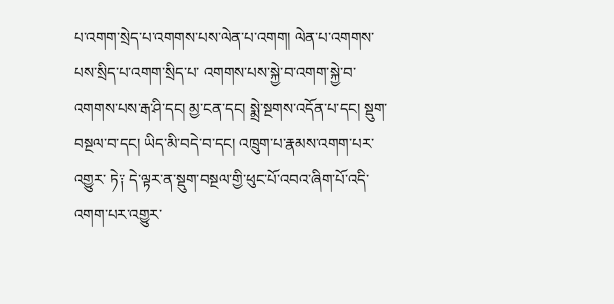པ་འགག་སྲེད་པ་འགགས་པས་ལེན་པ་འགག། ལེན་པ་འགགས་པས་སྲིད་པ་འགག་སྲིད་པ་ འགགས་པས་སྐྱེ་བ་འགག་སྐྱེ་བ་འགགས་པས་རྒ་ཤི་དང། མྱ་ངན་དང། སྨྲེ་སྔགས་འདོན་པ་དང། སྡུག་བསྔལ་བ་དང། ཡིད་མི་བདེ་བ་དང། འཁྲུག་པ་རྣམས་འགག་པར་འགྱུར་ ཏེ༑ དེ་ལྟར་ན་སྡུག་བསྔལ་གྱི་ཕུང་པོ་འབའ་ཞིག་པོ་འདི་འགག་པར་འགྱུར་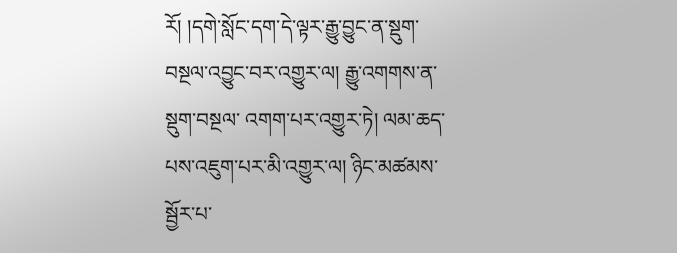རོ། །དགེ་སློང་དག་དེ་ལྟར་རྒྱུ་བྱུང་ན་སྡུག་བསྔལ་འབྱུང་བར་འགྱུར་ལ། རྒྱུ་འགགས་ན་སྡུག་བསྔལ་ འགག་པར་འགྱུར་ཏེ། ལམ་ཆད་པས་འཇུག་པར་མི་འགྱུར་ལ། ཉིང་མཚམས་སྦྱོར་པ་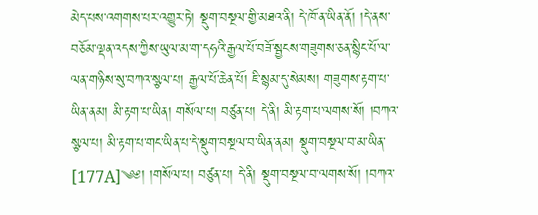མེད་པས་འགགས་པར་འགྱུར་ཏེ། སྡུག་བསྔལ་གྱི་མཐའ་ནི། དེ་ཁོ་ན་ཡིན་ནོ། །དེ་ནས་ བཅོམ་ལྡན་འདས་ཀྱིས་ཡུལ་མ་ག་དཧའི་རྒྱལ་པོ་བཟོ་སྦྱངས་གཟུགས་ཅན་སྙིང་པོ་ལ་ལན་གཉིས་སུ་བཀའ་སྩལ་པ། རྒྱལ་པོ་ཆེན་པོ། ཇི་སྙམ་དུ་སེམས། གཟུགས་རྟག་པ་ ཡིན་ནམ། མི་རྟག་པ་ཡིན། གསོལ་པ། བཙུན་པ། དེ་ནི། མི་རྟག་པ་ལགས་སོ། །བཀའ་སྩལ་པ། མི་རྟག་པ་གང་ཡིན་པ་དེ་སྡུག་བསྔལ་བ་ཡིན་ནམ། སྡུག་བསྔལ་བ་མ་ཡིན་ [177A]༄༅། །གསོལ་པ། བཙུན་པ། དེ་ནི། སྡུག་བསྔལ་བ་ལགས་སོ། །བཀའ་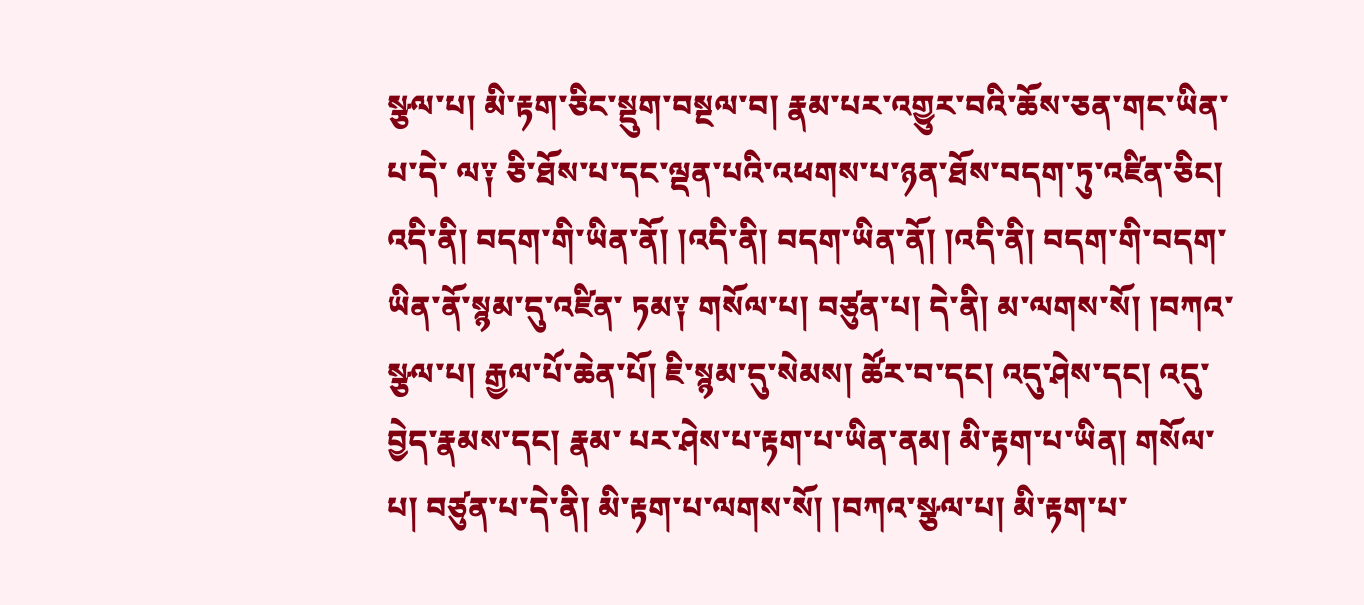སྩལ་པ། མི་རྟག་ཅིང་སྡུག་བསྔལ་བ། རྣམ་པར་འགྱུར་བའི་ཆོས་ཅན་གང་ཡིན་པ་དེ་ ལ༑ ཅི་ཐོས་པ་དང་ལྡན་པའི་འཕགས་པ་ཉན་ཐོས་བདག་ཏུ་འཛིན་ཅིང། འདི་ནི། བདག་གི་ཡིན་ནོ། །འདི་ནི། བདག་ཡིན་ནོ། །འདི་ནི། བདག་གི་བདག་ཡིན་ནོ་སྙམ་དུ་འཛིན་ ཏམ༑ གསོལ་པ། བཙུན་པ། དེ་ནི། མ་ལགས་སོ། །བཀའ་སྩལ་པ། རྒྱལ་པོ་ཆེན་པོ། ཇི་སྙམ་དུ་སེམས། ཚོར་བ་དང། འདུ་ཤེས་དང། འདུ་བྱེད་རྣམས་དང། རྣམ་ པར་ཤེས་པ་རྟག་པ་ཡིན་ནམ། མི་རྟག་པ་ཡིན། གསོལ་པ། བཙུན་པ་དེ་ནི། མི་རྟག་པ་ལགས་སོ། །བཀའ་སྩལ་པ། མི་རྟག་པ་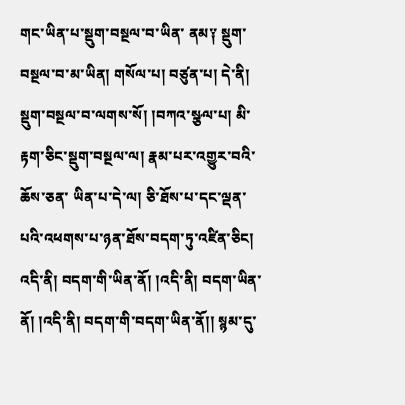གང་ཡིན་པ་སྡུག་བསྔལ་བ་ཡིན་ ནམ༑ སྡུག་བསྔལ་བ་མ་ཡིན། གསོལ་པ། བཙུན་པ། དེ་ནི། སྡུག་བསྔལ་བ་ལགས་སོ། །བཀའ་སྩལ་པ། མི་རྟག་ཅིང་སྡུག་བསྔལ་ལ། རྣམ་པར་འགྱུར་བའི་ཆོས་ཅན་ ཡིན་པ་དེ་ལ། ཅི་ཐོས་པ་དང་ལྡན་པའི་འཕགས་པ་ཉན་ཐོས་བདག་ཏུ་འཛིན་ཅིང། འདི་ནི། བདག་གི་ཡིན་ནོ། །འདི་ནི། བདག་ཡིན་ནོ། །འདི་ནི། བདག་གི་བདག་ཡིན་ནོ།། སྙམ་དུ་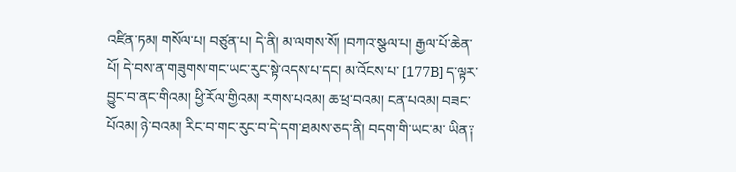འཛིན་ཏམ། གསོལ་པ། བཙུན་པ། དེ་ནི། མ་ལགས་སོ། །བཀའ་སྩལ་པ། རྒྱལ་པོ་ཆེན་པོ། དེ་བས་ན་གཟུགས་གང་ཡང་རུང་སྟེ་འདས་པ་དང། མ་འོངས་པ་ [177B] ད་ལྟར་བྱུང་བ་ནང་གིའམ། ཕྱི་རོལ་གྱིའམ། རགས་པའམ། ཆ་ཕྲ་བའམ། ངན་པའམ། བཟང་པོའམ། ཉེ་བའམ། རིང་བ་གང་རུང་བ་དེ་དག་ཐམས་ཅད་ནི། བདག་གི་ཡང་མ་ ཡིན༑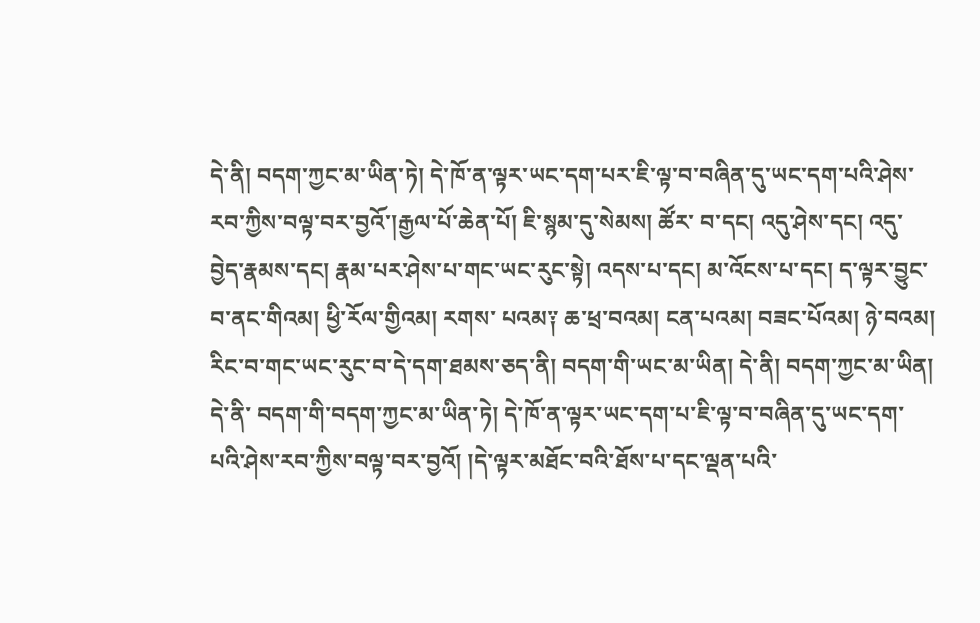དེ་ནི། བདག་ཀྱང་མ་ཡིན་ཏེ། དེ་ཁོ་ན་ལྟར་ཡང་དག་པར་ཇི་ལྟ་བ་བཞིན་དུ་ཡང་དག་པའི་ཤེས་རབ་ཀྱིས་བལྟ་བར་བྱའོ་།རྒྱལ་པོ་ཆེན་པོ། ཇི་སྙམ་དུ་སེམས། ཚོར་ བ་དང། འདུ་ཤེས་དང། འདུ་བྱེད་རྣམས་དང། རྣམ་པར་ཤེས་པ་གང་ཡང་རུང་སྟེ། འདས་པ་དང། མ་འོངས་པ་དང། ད་ལྟར་བྱུང་བ་ནང་གིའམ། ཕྱི་རོལ་གྱིའམ། རགས་ པའམ༑ ཆ་ཕྲ་བའམ། ངན་པའམ། བཟང་པོའམ། ཉེ་བའམ། རིང་བ་གང་ཡང་རུང་བ་དེ་དག་ཐམས་ཅད་ནི། བདག་གི་ཡང་མ་ཡིན། དེ་ནི། བདག་ཀྱང་མ་ཡིན། དེ་ནི་ བདག་གི་བདག་ཀྱང་མ་ཡིན་ཏེ། དེ་ཁོ་ན་ལྟར་ཡང་དག་པ་ཇི་ལྟ་བ་བཞིན་དུ་ཡང་དག་པའི་ཤེས་རབ་ཀྱིས་བལྟ་བར་བྱའོ། །དེ་ལྟར་མཐོང་བའི་ཐོས་པ་དང་ལྡན་པའི་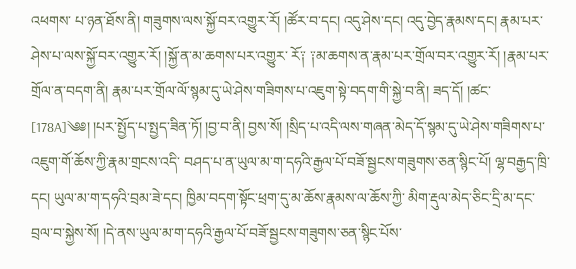འཕགས་ པ་ཉན་ཐོས་ནི། གཟུགས་ལས་སྐྱོ་བར་འགྱུར་རོ། །ཚོར་བ་དང། འདུ་ཤེས་དང། འདུ་བྱེད་རྣམས་དང། རྣམ་པར་ཤེས་པ་ལས་སྐྱོ་བར་འགྱུར་རོ། །སྐྱོ་ན་མ་ཆགས་པར་འགྱུར་ རོ༑ ༑མ་ཆགས་ན་རྣམ་པར་གྲོལ་བར་འགྱུར་རོ། །རྣམ་པར་གྲོལ་ན་བདག་ནི། རྣམ་པར་གྲོལ་ལོ་སྙམ་དུ་ཡེ་ཤེས་གཟིགས་པ་འཇུག་སྟེ་བདག་གི་སྐྱེ་བ་ནི། ཟད་དོ། །ཚང་ [178A]༄༅། །པར་སྤྱོད་པ་སྤྱད་ཟིན་ཏོ། །བྱ་བ་ནི། བྱས་སོ། །སྲིད་པ་འདི་ལས་གཞན་མེད་དོ་སྙམ་དུ་ཡེ་ཤེས་གཟིགས་པ་འཇུག་གོ་ཆོས་ཀྱི་རྣམ་གྲངས་འདི་ བཤད་པ་ན་ཡུལ་མ་ག་དཧའི་རྒྱལ་པོ་བཟོ་སྦྱངས་གཟུགས་ཅན་སྙིང་པོ། ལྷ་བརྒྱད་ཁྲི་དང། ཡུལ་མ་ག་དཧའི་བྲམ་ཟེ་དང། ཁྱིམ་བདག་སྟོང་ཕྲག་དུ་མ་ཆོས་རྣམས་ལ་ཆོས་ཀྱི་ མིག་རྡུལ་མེད་ཅིང་དྲི་མ་དང་བྲལ་བ་སྐྱེས་སོ། །དེ་ནས་ཡུལ་མ་ག་དཧའི་རྒྱལ་པོ་བཟོ་སྦྱངས་གཟུགས་ཅན་སྙིང་པོས་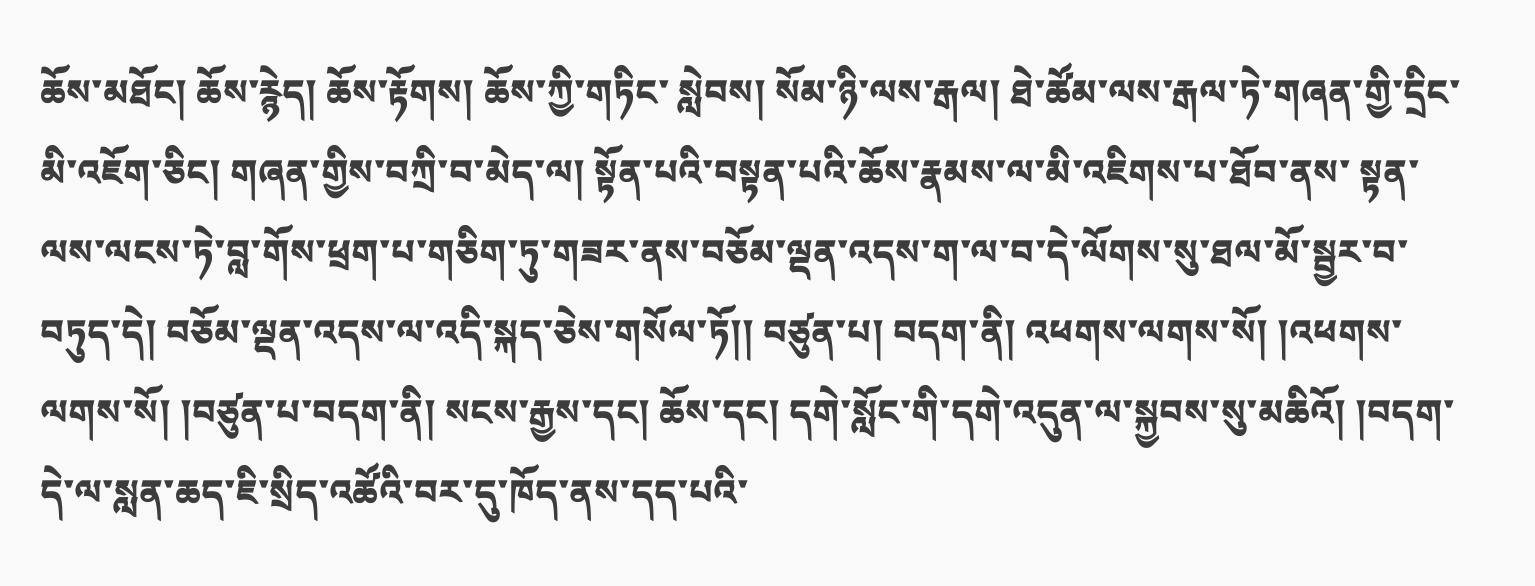ཆོས་མཐོང། ཆོས་རྙེད། ཆོས་རྟོགས། ཆོས་ཀྱི་གཏིང་ སླེབས། སོམ་ཉི་ལས་རྒལ། ཐེ་ཚོམ་ལས་རྒལ་ཏེ་གཞན་གྱི་དྲིང་མི་འཇོག་ཅིང། གཞན་གྱིས་བཀྲི་བ་མེད་ལ། སྟོན་པའི་བསྟན་པའི་ཆོས་རྣམས་ལ་མི་འཇིགས་པ་ཐོབ་ནས་ སྟན་ལས་ལངས་ཏེ་བླ་གོས་ཕྲག་པ་གཅིག་ཏུ་གཟར་ནས་བཅོམ་ལྡན་འདས་ག་ལ་བ་དེ་ལོགས་སུ་ཐལ་མོ་སྦྱར་བ་བཏུད་དེ། བཅོམ་ལྡན་འདས་ལ་འདི་སྐད་ཅེས་གསོལ་ཏོ།། བཙུན་པ། བདག་ནི། འཕགས་ལགས་སོ། །འཕགས་ལགས་སོ། །བཙུན་པ་བདག་ནི། སངས་རྒྱས་དང། ཆོས་དང། དགེ་སློང་གི་དགེ་འདུན་ལ་སྐྱབས་སུ་མཆིའོ། །བདག་ དེ་ལ་སླན་ཆད་ཇི་སྲིད་འཚོའི་བར་དུ་ཁོད་ནས་དད་པའི་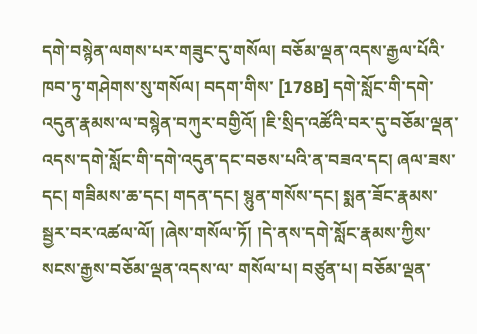དགེ་བསྙེན་ལགས་པར་གཟུང་དུ་གསོལ། བཅོམ་ལྡན་འདས་རྒྱལ་པོའི་ཁབ་ཏུ་གཤེགས་སུ་གསོལ། བདག་གིས་ [178B] དགེ་སློང་གི་དགེ་འདུན་རྣམས་ལ་བསྙེན་བཀུར་བགྱིའོ། །ཇི་སྲིད་འཚོའི་བར་དུ་བཅོམ་ལྡན་འདས་དགེ་སློང་གི་དགེ་འདུན་དང་བཅས་པའི་ན་བཟའ་དང། ཞལ་ཟས་ དང། གཟིམས་ཆ་དང། གདན་དང། སྙུན་གསོས་དང། སྨན་ཟོང་རྣམས་སྦྱར་བར་འཚལ་ལོ། །ཞེས་གསོལ་ཏོ། །དེ་ནས་དགེ་སློང་རྣམས་ཀྱིས་སངས་རྒྱས་བཅོམ་ལྡན་འདས་ལ་ གསོལ་པ། བཙུན་པ། བཅོམ་ལྡན་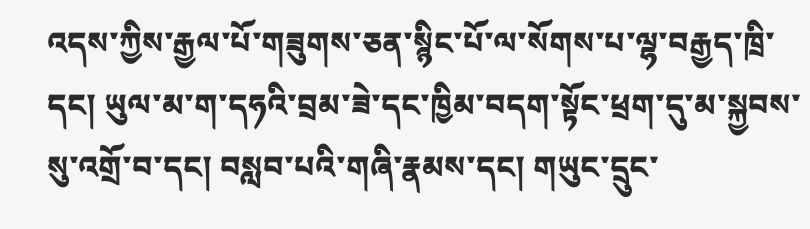འདས་ཀྱིས་རྒྱལ་པོ་གཟུགས་ཅན་སྙིང་པོ་ལ་སོགས་པ་ལྷ་བརྒྱད་ཁྲི་དང། ཡུལ་མ་ག་དཧའི་བྲམ་ཟེ་དང་ཁྱིམ་བདག་སྟོང་ཕྲག་དུ་མ་སྐྱབས་ སུ་འགྲོ་བ་དང། བསླབ་པའི་གཞི་རྣམས་དང། གཡུང་དྲུང་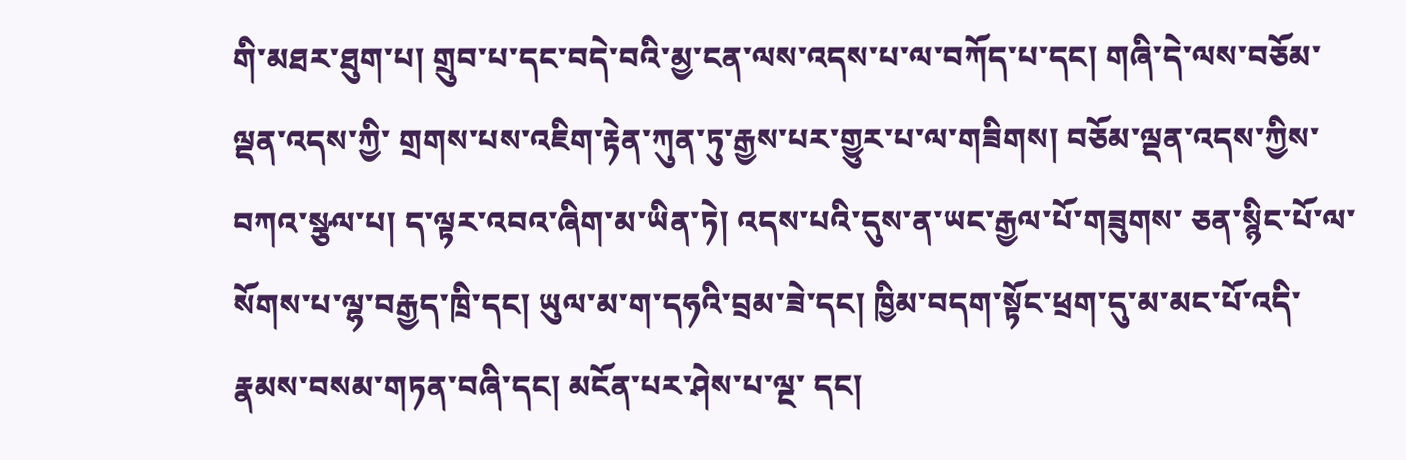གི་མཐར་ཐུག་པ། གྲུབ་པ་དང་བདེ་བའི་མྱ་ངན་ལས་འདས་པ་ལ་བཀོད་པ་དང། གཞི་དེ་ལས་བཅོམ་ལྡན་འདས་ཀྱི་ གྲགས་པས་འཇིག་རྟེན་ཀུན་ཏུ་རྒྱས་པར་གྱུར་པ་ལ་གཟིགས། བཅོམ་ལྡན་འདས་ཀྱིས་བཀའ་སྩལ་པ། ད་ལྟར་འབའ་ཞིག་མ་ཡིན་ཏེ། འདས་པའི་དུས་ན་ཡང་རྒྱལ་པོ་གཟུགས་ ཅན་སྙིང་པོ་ལ་སོགས་པ་ལྷ་བརྒྱད་ཁྲི་དང། ཡུལ་མ་ག་དཧའི་བྲམ་ཟེ་དང། ཁྱིམ་བདག་སྟོང་ཕྲག་དུ་མ་མང་པོ་འདི་རྣམས་བསམ་གཏན་བཞི་དང། མངོན་པར་ཤེས་པ་ལྔ་ དང།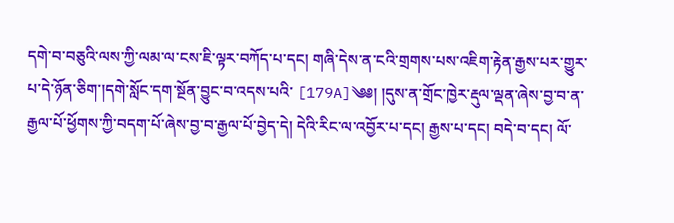དགེ་བ་བཅུའི་ལས་ཀྱི་ལམ་ལ་ངས་ཇི་ལྟར་བཀོད་པ་དང། གཞི་དེས་ན་ངའི་གྲགས་པས་འཇིག་རྟེན་རྒྱས་པར་གྱུར་པ་དེ་ཉོན་ཅིག་།དགེ་སློང་དག་སྔོན་བྱུང་བ་འདས་པའི་ [179A]༄༅། །དུས་ན་གྲོང་ཁྱེར་རྡུལ་ལྡན་ཞེས་བྱ་བ་ན་རྒྱལ་པོ་ཕྱོགས་ཀྱི་བདག་པོ་ཞེས་བྱ་བ་རྒྱལ་པོ་བྱེད་དེ། དེའི་རིང་ལ་འབྱོར་པ་དང། རྒྱས་པ་དང། བདེ་བ་དང། ལོ་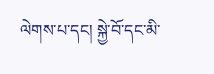ལེགས་པ་དང། སྐྱེ་བོ་དང་མི་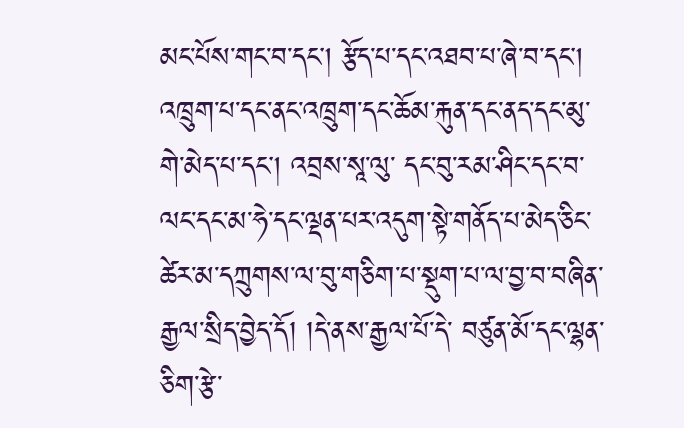མང་པོས་གང་བ་དང། རྩོད་པ་དང་འཐབ་པ་ཞེ་བ་དང། འཁྲུག་པ་དང་ནང་འཁྲུག་དང་ཆོམ་རྐུན་དང་ནད་དང་མུ་གེ་མེད་པ་དང། འབྲས་སཱ་ལུ་ དང་བུ་རམ་ཤིང་དང་བ་ལང་དང་མ་ཧེ་དང་ལྡན་པར་འདུག་སྟེ་གནོད་པ་མེད་ཅིང་ཚེར་མ་དཀྲུགས་ལ་བུ་གཅིག་པ་སྡུག་པ་ལ་བྱ་བ་བཞིན་རྒྱལ་སྲིད་བྱེད་དོ། །དེ་ནས་རྒྱལ་པོ་དེ་ བཙུན་མོ་དང་ལྷན་ཅིག་རྩེ་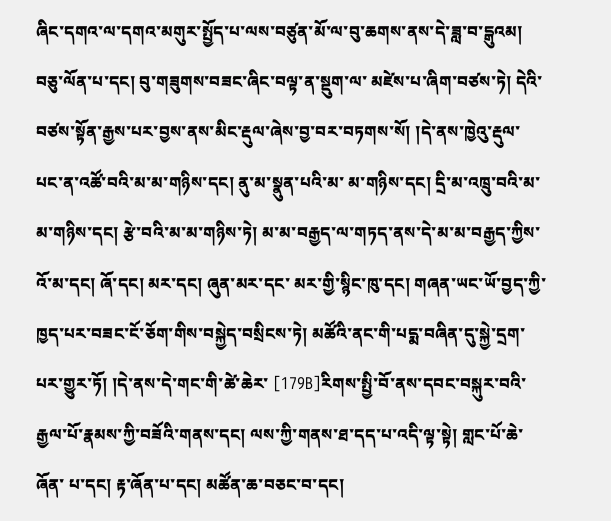ཞིང་དགའ་ལ་དགའ་མགུར་སྤྱོད་པ་ལས་བཙུན་མོ་ལ་བུ་ཆགས་ནས་དེ་ཟླ་བ་དྒུའམ། བཅུ་ལོན་པ་དང། བུ་གཟུགས་བཟང་ཞིང་བལྟ་ན་སྡུག་ལ་ མཛེས་པ་ཞིག་བཙས་ཏེ། དེའི་བཙས་སྟོན་རྒྱས་པར་བྱས་ནས་མིང་རྡུལ་ཞེས་བྱ་བར་བཏགས་སོ། །དེ་ནས་ཁྱེའུ་རྡུལ་པང་ན་འཚོ་བའི་མ་མ་གཉིས་དང། ནུ་མ་སྣུན་པའི་མ་ མ་གཉིས་དང། དྲི་མ་འཁྲུ་བའི་མ་མ་གཉིས་དང། རྩེ་བའི་མ་མ་གཉིས་ཏེ། མ་མ་བརྒྱད་ལ་གཏད་ནས་དེ་མ་མ་བརྒྱད་ཀྱིས་འོ་མ་དང། ཞོ་དང། མར་དང། ཞུན་མར་དང་ མར་གྱི་སྙིང་ཁུ་དང། གཞན་ཡང་ཡོ་བྱད་ཀྱི་ཁྱད་པར་བཟང་ངོ་ཅོག་གིས་བསྐྱེད་བསྲིངས་ཏེ། མཚོའི་ནང་གི་པདྨ་བཞིན་དུ་སྐྱེ་དྲག་པར་གྱུར་ཏོ། །དེ་ནས་དེ་གང་གི་ཚེ་ཆེར་ [179B]རིགས་སྤྱི་བོ་ནས་དབང་བསྐུར་བའི་རྒྱལ་པོ་རྣམས་ཀྱི་བཟོའི་གནས་དང། ལས་ཀྱི་གནས་ཐ་དད་པ་འདི་ལྟ་སྟེ། གླང་པོ་ཆེ་ཞོན་ པ་དང། རྟ་ཞོན་པ་དང། མཚོན་ཆ་བཅང་བ་དང།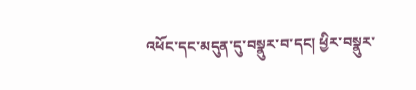འཕོང་དང་མདུན་དུ་བསྣུར་བ་དང། ཕྱིར་བསྣུར་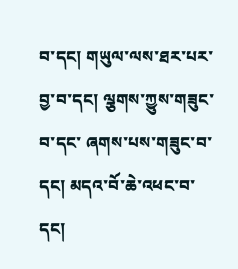བ་དང། གཡུལ་ལས་ཐར་པར་བྱ་བ་དང། ལྕགས་ཀྱུས་གཟུང་བ་དང་ ཞགས་པས་གཟུང་བ་དང། མདའ་བོ་ཆེ་འཕང་བ་དང།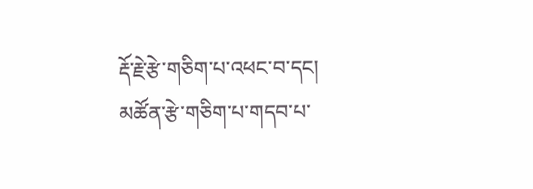རྡོ་རྗེ་རྩེ་གཅིག་པ་འཕང་བ་དང། མཚོན་རྩེ་གཅིག་པ་གདབ་པ་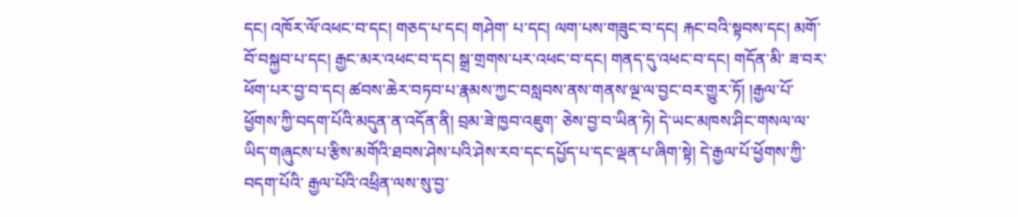དང། འཁོར་ལོ་འཕང་བ་དང། གཅད་པ་དང། གཤེག་ པ་དང། ལག་པས་གཟུང་བ་དང། རྐང་བའི་སྟབས་དང། མགོ་བོ་བསྐྱབ་པ་དང། རྒྱང་མར་འཕང་བ་དང། སྒྲ་གྲགས་པར་འཕང་བ་དང། གནད་དུ་འཕང་བ་དང། གདོན་མི་ ཟ་བར་ཕོག་པར་བྱ་བ་དང། ཚབས་ཆེར་བཏབ་པ་རྣམས་ཀྱང་བསླབས་ནས་གནས་ལྔ་ལ་བྱང་བར་གྱུར་ཏོ། །རྒྱལ་པོ་ཕྱོགས་ཀྱི་བདག་པོའི་མདུན་ན་འདོན་ནི། བྲམ་ཟེ་ཁྱབ་འཇུག་ ཅེས་བྱ་བ་ཡིན་ཏེ། དེ་ཡང་མཁས་ཤིང་གསལ་ལ་ཡིད་གཞུངས་པ་རྩིས་མགོའི་ཐབས་ཤེས་པའི་ཤེས་རབ་དང་དཔྱོད་པ་དང་ལྡན་པ་ཞིག་སྟེ། དེ་རྒྱལ་པོ་ཕྱོགས་ཀྱི་བདག་པོའི་ རྒྱལ་པོའི་འཕྲིན་ལས་སུ་བྱ་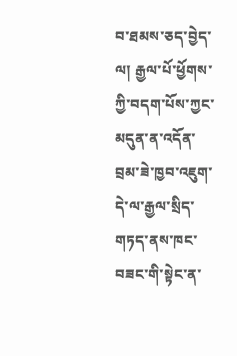བ་ཐམས་ཅད་བྱེད་ལ། རྒྱལ་པོ་ཕྱོགས་ཀྱི་བདག་པོས་ཀྱང་མདུན་ན་འདོན་བྲམ་ཟེ་ཁྱབ་འཇུག་དེ་ལ་རྒྱལ་སྲིད་གཏད་ནས་ཁང་བཟང་གི་སྟེང་ན་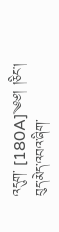འདུག་ [180A]༄༅། །ཅིང། བུད་མེད་འབའ་ཞིག་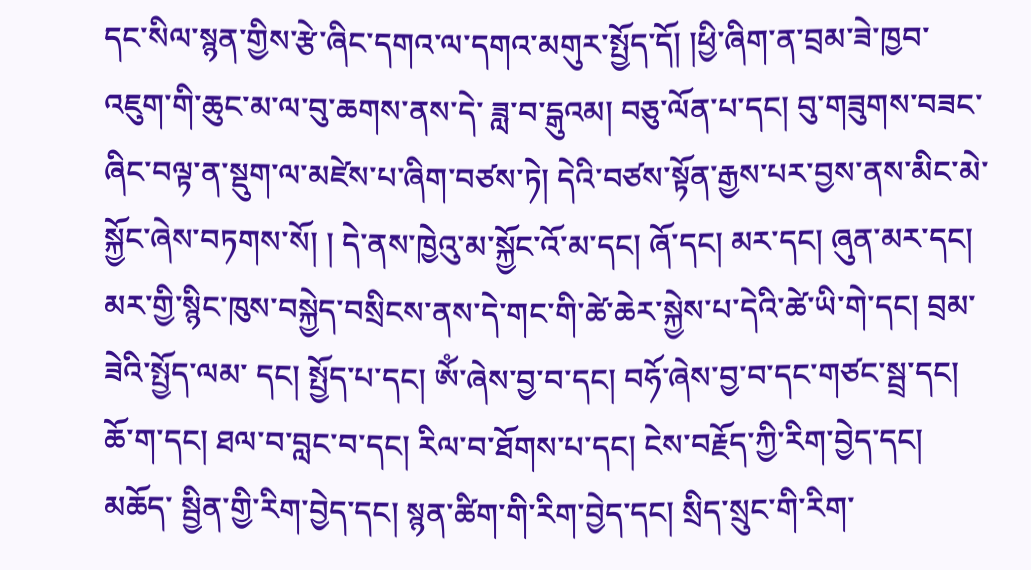དང་སིལ་སྙན་གྱིས་རྩེ་ཞིང་དགའ་ལ་དགའ་མགུར་སྤྱོད་དོ། །ཕྱི་ཞིག་ན་བྲམ་ཟེ་ཁྱབ་འཇུག་གི་ཆུང་མ་ལ་བུ་ཆགས་ནས་དེ་ ཟླ་བ་དྒུའམ། བཅུ་ལོན་པ་དང། བུ་གཟུགས་བཟང་ཞིང་བལྟ་ན་སྡུག་ལ་མཛེས་པ་ཞིག་བཙས་ཏེ། དེའི་བཙས་སྟོན་རྒྱས་པར་བྱས་ནས་མིང་མེ་སྐྱོང་ཞེས་བཏགས་སོ། ། དེ་ནས་ཁྱེའུ་མ་སྐྱོང་འོ་མ་དང། ཞོ་དང། མར་དང། ཞུན་མར་དང། མར་གྱི་སྙིང་ཁུས་བསྐྱེད་བསྲིངས་ནས་དེ་གང་གི་ཚེ་ཆེར་སྐྱེས་པ་དེའི་ཚེ་ཡི་གེ་དང། བྲམ་ཟེའི་སྤྱོད་ལམ་ དང། སྤྱོད་པ་དང། ཨོཾ་ཞེས་བྱ་བ་དང། བཧོ་ཞེས་བྱ་བ་དང་གཙང་སྦྲ་དང། ཆོ་ག་དང། ཐལ་བ་བླང་བ་དང། རིལ་བ་ཐོགས་པ་དང། ངེས་བརྗོད་ཀྱི་རིག་བྱེད་དང། མཆོད་ སྦྱིན་གྱི་རིག་བྱེད་དང། སྙན་ཚིག་གི་རིག་བྱེད་དང། སྲིད་སྲུང་གི་རིག་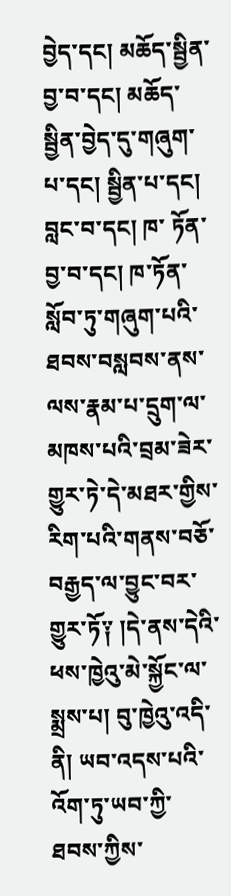བྱེད་དང། མཆོད་སྦྱིན་བྱ་བ་དང། མཆོད་སྦྱིན་བྱེད་དུ་གཞུག་པ་དང། སྦྱིན་པ་དང། བླང་བ་དང། ཁ་ ཏོན་བྱ་བ་དང། ཁ་ཏོན་སློབ་ཏུ་གཞུག་པའི་ཐབས་བསླབས་ནས་ལས་རྣམ་པ་དྲུག་ལ་མཁས་པའི་བྲམ་ཟེར་གྱུར་ཏེ་དེ་མཐར་གྱིས་རིག་པའི་གནས་བཅོ་བརྒྱད་ལ་བྱུང་བར་ གྱུར་ཏོ༑ །དེ་ནས་དེའི་ཕས་ཁྱེའུ་མེ་སྐྱོང་ལ་སྨྲས་པ། བུ་ཁྱེའུ་འདི་ནི། ཡབ་འདས་པའི་འོག་ཏུ་ཡབ་ཀྱི་ཐབས་ཀྱིས་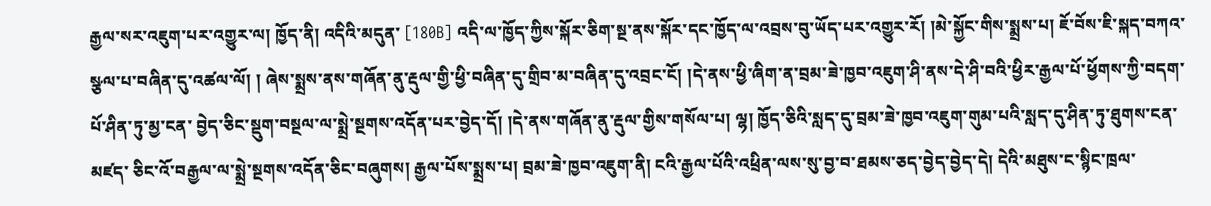རྒྱལ་སར་འཇུག་པར་འགྱུར་ལ། ཁྱོད་ནི། འདིའི་མདུན་ [180B] འདི་ལ་ཁྱོད་ཀྱིས་སྐོར་ཅིག་སྔ་ནས་སྐོར་དང་ཁྱོད་ལ་འབྲས་བུ་ཡོད་པར་འགྱུར་རོ། །མེ་སྐྱོང་གིས་སྨྲས་པ། ཇོ་བོས་ཇི་སྐད་བཀའ་སྩལ་པ་བཞིན་དུ་འཚལ་ལོ། ། ཞེས་སྨྲས་ནས་གཞོན་ནུ་རྡུལ་གྱི་ཕྱི་བཞིན་དུ་གྲིབ་མ་བཞིན་དུ་འབྲང་ངོ། །དེ་ནས་ཕྱི་ཞིག་ན་བྲམ་ཟེ་ཁྱབ་འཇུག་ཤི་ནས་དེ་ཤི་བའི་ཕྱིར་རྒྱལ་པོ་ཕྱོགས་ཀྱི་བདག་པོ་ཤིན་ཏུ་མྱ་ངན་ བྱེད་ཅིང་སྡུག་བསྔལ་ལ་སྨྲེ་སྔགས་འདོན་པར་བྱེད་དོ། །དེ་ནས་གཞོན་ནུ་རྡུལ་གྱིས་གསོལ་པ། ལྷ། ཁྱོད་ཅིའི་སླད་དུ་བྲམ་ཟེ་ཁྱབ་འཇུག་གུམ་པའི་སླད་དུ་ཤིན་ཏུ་ཐུགས་ངན་མཛད་ ཅིང་འོ་བརྒྱལ་ལ་སྨྲེ་སྔགས་འདོན་ཅིང་བཞུགས། རྒྱལ་པོས་སྨྲས་པ། བྲམ་ཟེ་ཁྱབ་འཇུག་ནི། ངའི་རྒྱལ་པོའི་འཕྲིན་ལས་སུ་བྱ་བ་ཐམས་ཅད་བྱེད་བྱེད་དེ། དེའི་མཐུས་ང་སྙིང་ཁྲལ་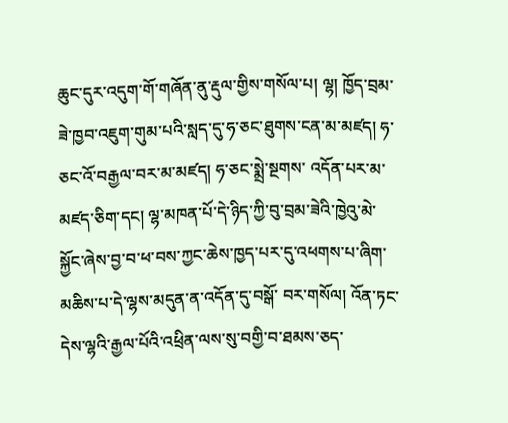ཆུང་དུར་འདུག་གོ་གཞོན་ནུ་རྡུལ་གྱིས་གསོལ་པ། ལྷ། ཁྱོད་བྲམ་ཟེ་ཁྱབ་འཇུག་གུམ་པའི་སླད་དུ་ཧ་ཅང་ཐུགས་ངན་མ་མཛད། ཧ་ཅང་འོ་བརྒྱལ་བར་མ་མཛད། ཧ་ཅང་སྨྲེ་སྔགས་ འདོན་པར་མ་མཛད་ཅིག་དང། ལྷ་མཁན་པོ་དེ་ཉིད་ཀྱི་བུ་བྲམ་ཟེའི་ཁྱེའུ་མེ་སྐྱོང་ཞེས་བྱ་བ་ཕ་བས་ཀྱང་ཆེས་ཁྱད་པར་དུ་འཕགས་པ་ཞིག་མཆིས་པ་དེ་ལྷས་མདུན་ན་འདོན་དུ་བསྒོ་ བར་གསོལ། འོན་ཏང་དེས་ལྷའི་རྒྱལ་པོའི་འཕྲིན་ལས་སུ་བགྱི་བ་ཐམས་ཅད་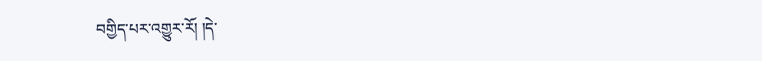བགྱིད་པར་འགྱུར་རོ། །དེ་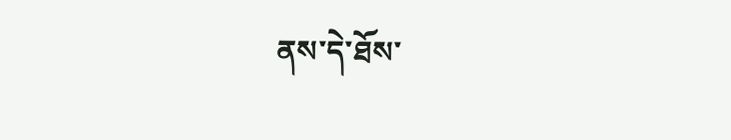ནས་དེ་ཐོས་